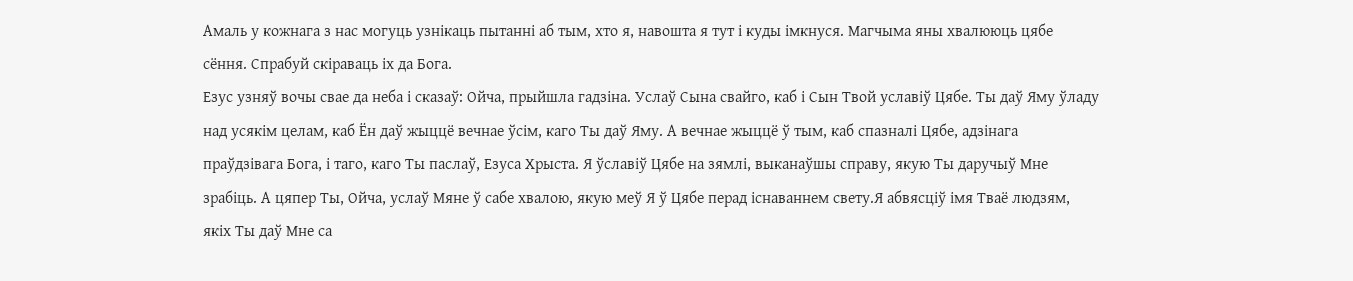Амаль у кожнага з нас могуць узнікаць пытанні аб тым, хто я, навошта я тут і куды імкнуся. Магчыма яны хвалююць цябе сёння. Спрабуй скіраваць іх да Бога.
Езус узняў вочы свае да неба і сказаў: Ойча, прыйшла гадзіна. Услаў Сына свайго, каб і Сын Твой уславіў Цябе. Ты даў Яму ўладу над усякім целам, каб Ён даў жыццё вечнае ўсім, каго Ты даў Яму. А вечнае жыццё ў тым, каб спазналі Цябе, адзінага праўдзівага Бога, і таго, каго Ты паслаў, Езуса Хрыста. Я ўславіў Цябе на зямлі, выканаўшы справу, якую Ты даручыў Мне зрабіць. А цяпер Ты, Ойча, услаў Мяне ў сабе хвалою, якую меў Я ў Цябе перад існаваннем свету.Я абвясціў імя Тваё людзям, якіх Ты даў Мне са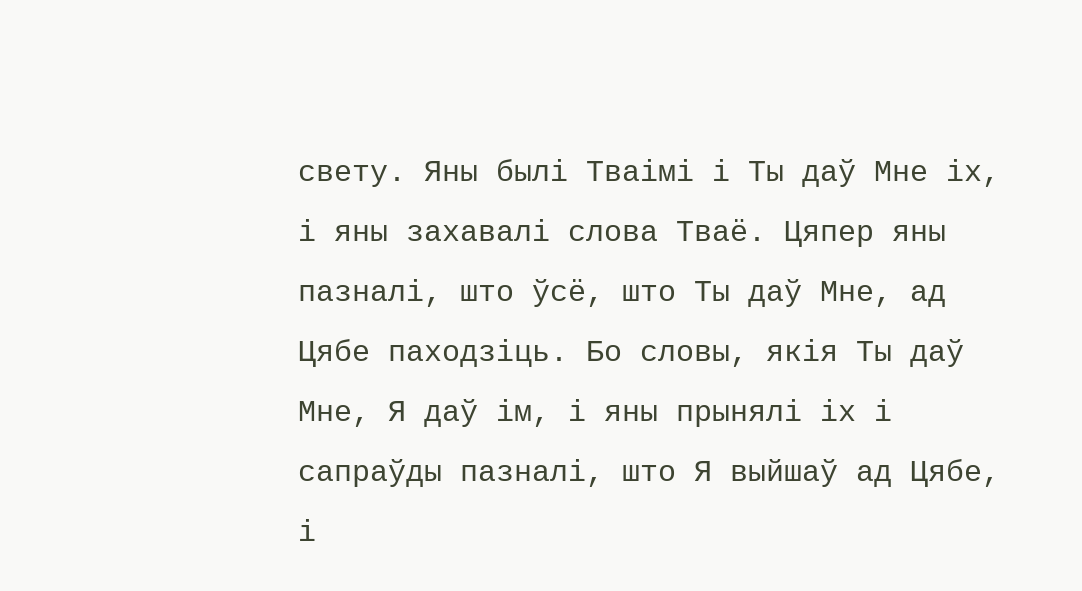свету. Яны былі Тваімі і Ты даў Мне іх, і яны захавалі слова Тваё. Цяпер яны пазналі, што ўсё, што Ты даў Мне, ад Цябе паходзіць. Бо словы, якія Ты даў Мне, Я даў ім, і яны прынялі іх і сапраўды пазналі, што Я выйшаў ад Цябе, і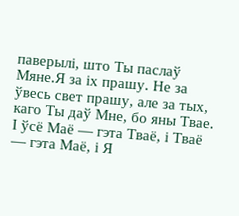паверылі, што Ты паслаў Мяне.Я за іх прашу. Не за ўвесь свет прашу, але за тых, каго Ты даў Мне, бо яны Твае. І ўсё Маё — гэта Тваё, і Тваё — гэта Маё, і Я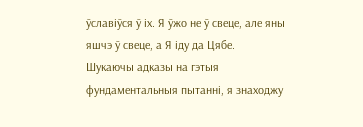ўславіўся ў іх. Я ўжо не ў свеце, але яны яшчэ ў свеце, а Я іду да Цябе.
Шукаючы адказы на гэтыя фундаментальныя пытанні, я знаходжу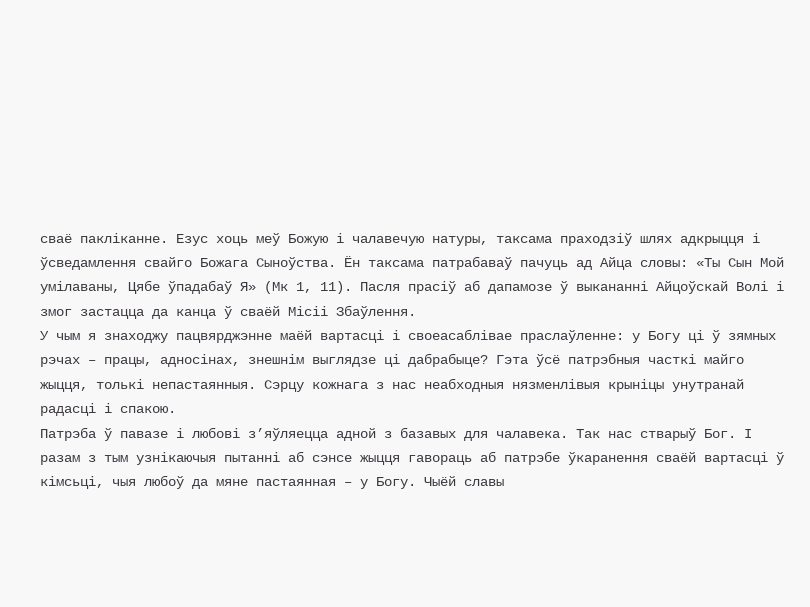сваё пакліканне. Езус хоць меў Божую і чалавечую натуры, таксама праходзіў шлях адкрыцця і ўсведамлення свайго Божага Сыноўства. Ён таксама патрабаваў пачуць ад Айца словы: «Ты Сын Мой умілаваны, Цябе ўпадабаў Я» (Мк 1, 11). Пасля прасіў аб дапамозе ў выкананні Айцоўскай Волі і змог застацца да канца ў сваёй Місіі Збаўлення.
У чым я знаходжу пацвярджэнне маёй вартасці і своеасаблівае праслаўленне: у Богу ці ў зямных рэчах – працы, адносінах, знешнім выглядзе ці дабрабыце? Гэта ўсё патрэбныя часткі майго жыцця, толькі непастаянныя. Сэрцу кожнага з нас неабходныя нязменлівыя крыніцы унутранай радасці і спакою.
Патрэба ў павазе і любові з’яўляецца адной з базавых для чалавека. Так нас стварыў Бог. І разам з тым узнікаючыя пытанні аб сэнсе жыцця гавораць аб патрэбе ўкаранення сваёй вартасці ў кімсьці, чыя любоў да мяне пастаянная – у Богу. Чыёй славы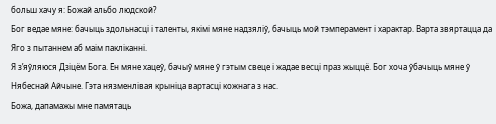больш хачу я: Божай альбо людской?
Бог ведае мяне: бачыць здольнасці і таленты, якімі мяне надзяліў, бачыць мой тэмперамент і характар. Варта звяртацца да Яго з пытаннем аб маім пакліканні.
Я з’яўляюся Дзіцём Бога. Ён мяне хацеў, бачыў мяне ў гэтым свеце і жадае весці праз жыццё. Бог хоча ўбачыць мяне ў Нябеснай Айчыне. Гэта нязменлівая крыніца вартасці кожнага з нас.
Божа, дапамажы мне памятаць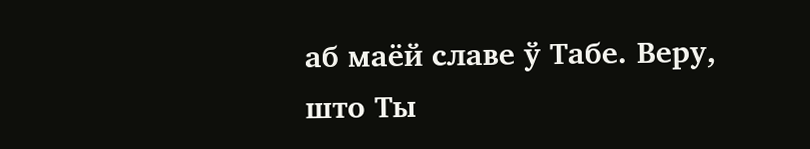аб маёй славе ў Табе. Веру, што Ты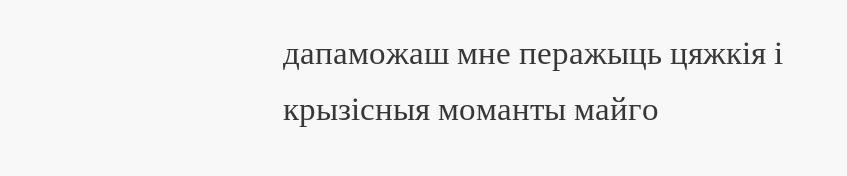дапаможаш мне перажыць цяжкія і крызісныя моманты майго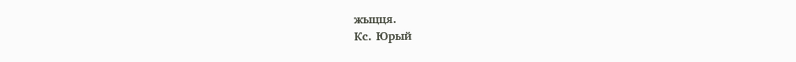жыцця.
Кс. Юрый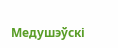Медушэўскі